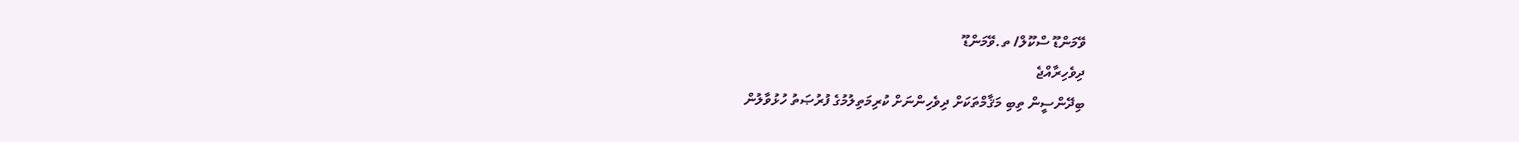ވޭމަންޑޫ ސްކޫލް/ ތ.ވޭމަންޑޫ
ދިވެހިރާއްޖެ
ބިދޭންސީން ތިބި މަޤާމްތަކަށް ދިވެހިންނަށް ކުރިމަތިލުމުގެ ފުރުޞަތު ހުޅުވާލުން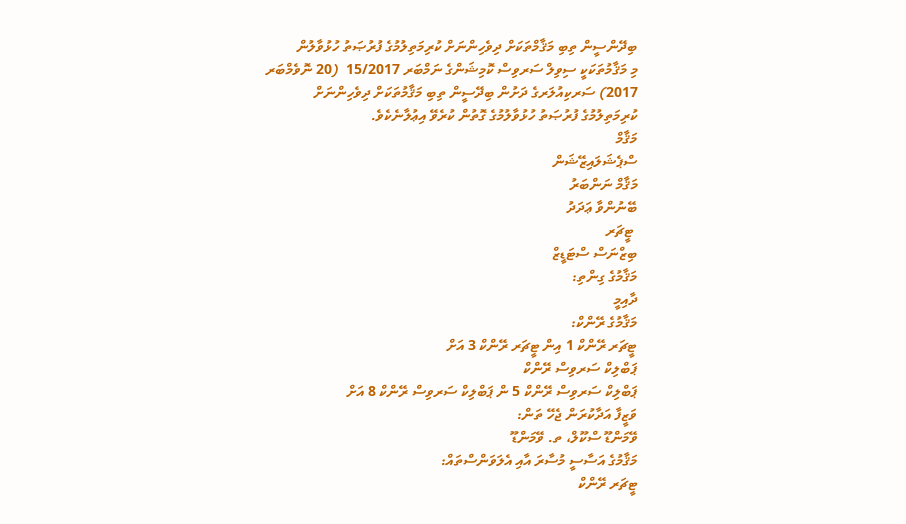ބިދޭންސީން ތިބި މަޤާމްތަކަށް ދިވެހިންނަށް ކުރިމަތިލުމުގެ ފުރުޞަތު ހުޅުވާލުން
މި މަޤާމުތަކަކީ ސިވިލް ސަރވިސް ކޮމިޝަންގެ ނަމްބަރ 15/2017  (20 ނޮވެމްބަރ 2017) ސަރކިއުލަރގެ ދަށުން ބިދޭސީން ތިބި މަޤާމުތަކަށް ދިވެހިންނަށް ކުރިމަތިލުމުގެ ފުރުޞަތު ހުޅުވާލުމުގެ ގޮތުން ކުރެވޭ އިޢުލާނެކެވެ.
މަޤާމް
ސްޕެޝަލައިޒޭޝަން
މަޤާމް ނަންބަރު
ބޭނުންވާ ޢަދަދު
 ޓީޗަރ
ބިޒްނަސް ސްޓަޑީޒް
މަޤާމުގެ ގިންތި:
ދާއިމީ
މަޤާމުގެ ރޭންކް:
ޓީޗަރ ރޭންކް 1 އިން ޓީޗަރ ރޭންކް 3 އަށް
ޕަބްލިކް ސަރވިސް ރޭންކް
ޕަބްލިކް ސަރވިސް ރޭންކް 5 ން ޕަބްލިކް ސަރވިސް ރޭންކް 8 އަށް
ވަޒީފާ އަދާކުރަން ޖެހޭ ތަން:
ވޭމަންޑޫ ސްކޫލް، ތ. ވޭމަންޑޫ
މަޤާމުގެ އަސާސީ މުސާރަ އާއި އެލަވަންސްތައް:
ޓީޗަރ ރޭންކް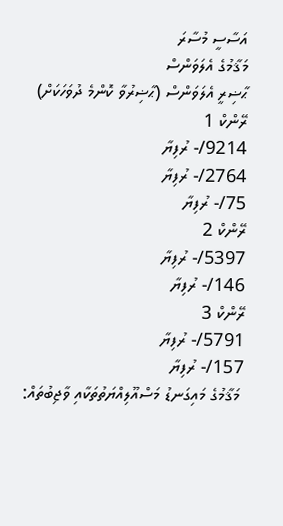އަސާސީ މުސާރަ
މަޤާމުގެ އެލަވަންސް
ޙާޟިރީ އެލަވަންސް (ޙާޟިރުވާ ކޮންމެ ދުވަހަކަށް)
ރޭންކް 1
9214/- ރުފިޔާ
2764/- ރުފިޔާ
75/- ރުފިޔާ
ރޭންކް 2
5397/- ރުފިޔާ
146/- ރުފިޔާ
ރޭންކް 3
5791/- ރުފިޔާ
157/- ރުފިޔާ
 މަޤާމުގެ މައިގަނޑު މަސްއޫލިއްޔަތުތަކާއި ވާޖިބުތައް: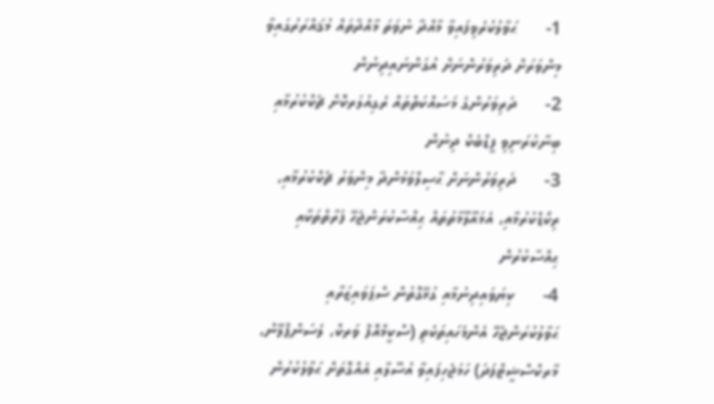1-      ޙަވާލުކުރެވިފައިވާ މާއްދާ ނުވަތަ މާއްދާތައް މުޤައްރަރުގައިވާ މިންވަރަށް ދަރިވަރުންނަށް އުގަންނައިދިނުން
2-      ދަރިވަރުންގެ މަސައްކަތްތައް ރެގިއުލަރކޮށް ޗެކްކުރުމާއި ބިނާކުރަނިވި ފީޑްބެކް ދިނުން
3-      ދަރިވަރުންނަށް ޙާސިލްވަމުންދާ މިންވަރު ޗެކްކުރުމާއި، ރިކޯޑްކުރުމާއި، އެމައޫލޫމާތުތައް ޙިއްސާކުރަންޖެހޭ ފަރާތްތަކާއި ޙިއްސާކުރުން
4-      ކިޔަވައިދިނުމާއި ގުޅޭގޮތުން ސްޕަވައިޒަރާއި ޙަވާލުކުރަންޖެހޭ އެންމެހައިތަކެތި (ސްކީމްއޮފް ވަރކް، ލެސަންޕްލޭން، މާރކްސްޝީޓްފަދަ) ހަމަޖެހިފައިވާ އުސޫލާއި އެއްގޮތަށް ޙަވާލުކުރުން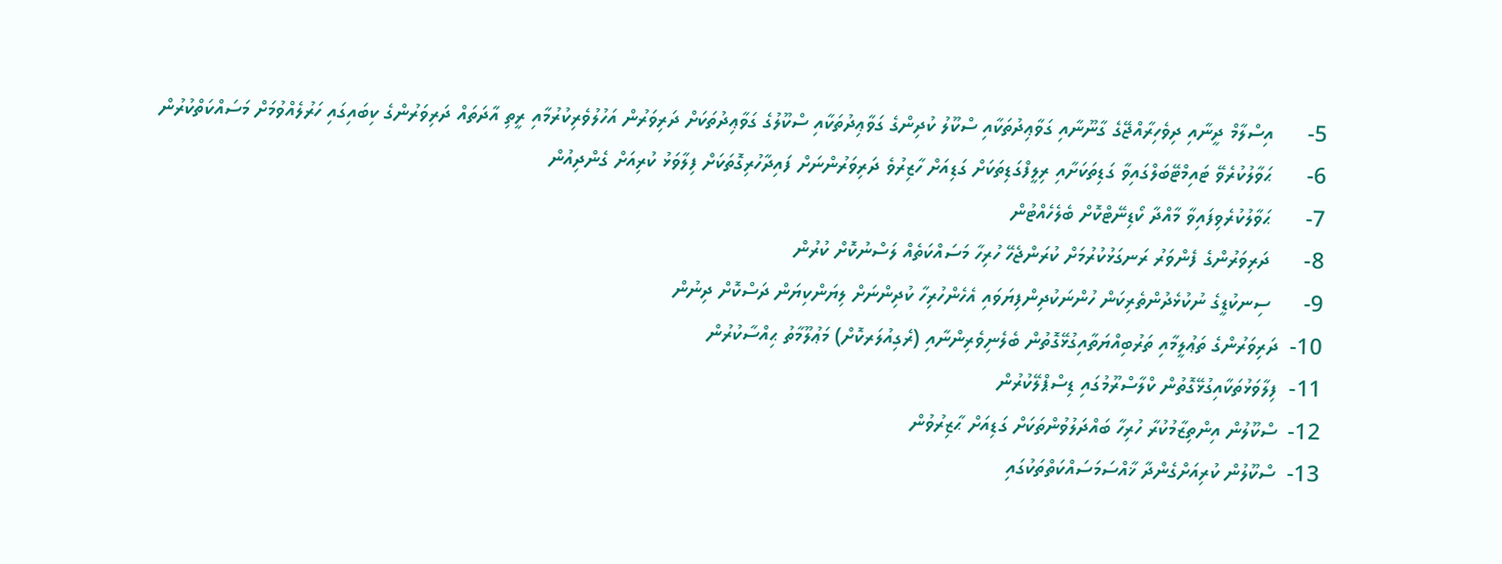5-      އިސްލާމް ދީނާއި ދިވެހިރާއްޖޭގެ ގާނޫނާއި ގަވާޢިދުތަކާއި ސްކޫލު ކުދިންގެ ގަވާޢިދުތަކާއި ސްކޫލުގެ ގަވާޢިދުތަކަށް ދަރިވަރުން އަހުލުވެރިކުރުމާއި ރީތި އާދަތައް ދަރިވަރުންގެ ކިބައިގައި ހަރުލެއްވުމަށް މަސައްކަތްކުރުން
6-      ޙަވާލުކުރެވޭ ޓައިމްޓޭބަލްގައިވާ ގަޑިތަކަށާއި ރިލީފްގަޑިތަކަށް ގަޑިއަށް ހާޒިރުވެ ދަރިވަރުންނަށް ފައިދާހުރިގޮތަކަށް ފިލާވަޅު ކުރިއަށް ގެންދިއުން
7-      ޙަވާލުކުރެވިފައިވާ މާއްދާ ކޯޑިނޭޓްކޮށް ބެލެހެއްޓުން
8-      ދަރިވަރުންގެ ފެންވަރު ރަނގަޅުކުރުމަށް ކުރަންޖެހޭ ހުރިހާ މަސައްކަތެއް ލަސްނުކޮށް ކުރުން
9-      ސިނކުޑީގެ ނުކުޅެދުންތެރިކަން ހުންނަކުދިންފިޔަވައި އެހެންހުރިހާ ކުދިންނަށް ލިޔަންކިޔަން ދަސްކޮށް ދިނުން
10-  ދަރިވަރުންގެ ތަޢުލީމާއި ތަރުބިއްޔަތާއިގުޅޭގޮތުން ބެލެނިވެރިންނާއި (ރެގިއުލަރކޮށް) މަޢުލޫމާތު ޙިއްސާކުރުން
11-  ފިލާވަޅުތަކާއިގުޅޭގޮތުން ކްލާސްރޫމުގައި ޑިސްޕްލޭކުރުން
12-  ސްކޫލުން އިންތިޒާމުކުރާ ހުރިހާ ބައްދަލުވުންތަކަށް ގަޑިއަށް ޙާޒިރުވުން
13-  ސްކޫލުން ކުރިއަށްގެންދާ ޚާއްސަމަސައްކަތްތަކުގައި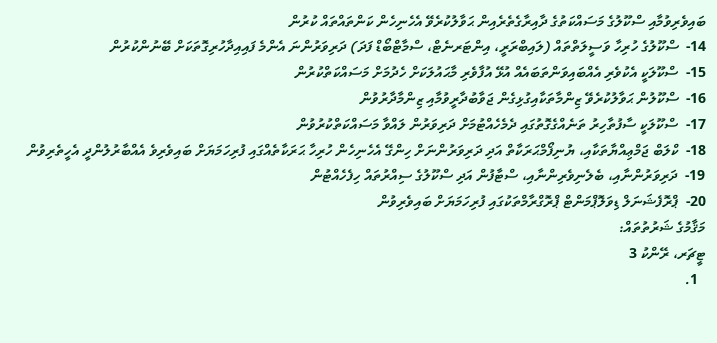ބައިވެރިވުމާއި ސްކޫލުގެ މަސައްކަތުގެ ދާއިރާގެތެރެއިން ޙަވާލުކުރެވޭ އެހެނިހެން ކަންތައްތައް ކުރުން
14-  ސްކޫލުގެ ހުރިހާ ވަސީލަތްތައް (ލައިބްރަރީ، އިންޓަރނެޓް، ސްމާޓްބޯޑް ފަދަ) ދަރިވަރުންނަ އެންމެ ފައިއިދާހުރިގޮތަކަށް ބޭނުންކުރުން
15-  ސްކޫލަކީ އެކުވެރި އެއްބައިވަންތަބައެއް އުޅޭ އުފާވެރި މާޙައުލަކަށް ހެދުމަށް މަސައްކަތްކުރުން
16-  ސްކޫލުން ޙަވާލުކުރެވޭ ޒިންމާތަކާއިގުޅިގެން ޖަވާބުދާރީވުމާއި ޒިންމާދާރުވުން
17-  ސްކޫލަކީ ސާފުތާހިރު ތަނެއްގެގޮތުގައި ދެމެހެއްޓުމަށް ދަރިވަރުން ލައްވާ މަސައްކަތްކުރުވުން
18-  ކްލަބް ޖަމްޢިއްޔާތަކާއި، ޔުނިފޯމްޙަރަކާތް އަދި ދަރިވަރުންނަށް ހިންގޭ އެހެނިހެން ހުރިހާ ޙަރަކާތެއްގައި ފުރިހަމަޔަށް ބައިވެރިވެ އެއްބާރުލުންދީ އެހީތެރިވުން
19-  ދަރިވަރުންނާއި، ބެލެނިވެރިންނާއި، ސްޓާފުން އަދި ސްކޫލުގެ ސިއްރުތައް ހިފެހެއްޓުން
20-  ޕްރޮފެޝަނަލް ޑިވަލޮޕްމަންޓް ޕްރޮގްރާމްތަކުގައި ފުރިހަމަޔަށް ބައިވެރިވުން
މަޤާމުގެ ޝަރުތުތައް:
ޓީޗަރ، ރޭންކު 3
  1.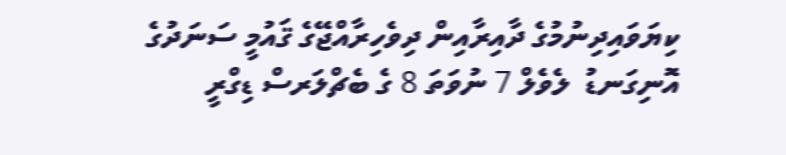ކިޔަވައިދިނުމުގެ ދާއިރާއިން ދިވެހިރާއްޖޭގެ ޤައުމީ ސަނަދުގެ އޮނިގަނޑު  ލެވެލް 7 ނުވަތަ 8 ގެ ބެޗްލަރސް ޑިގްރީ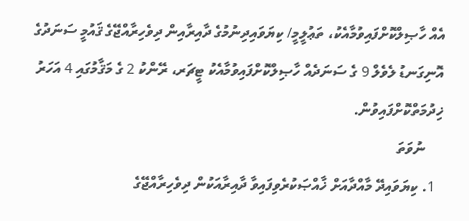އެއް ހާޞިލްކޮށްފައިވުމާއެކު، ތަޢުލީމީ/ ކިޔަވައިދިނުމުގެ ދާއިރާއިން ދިވެހިރާއްޖޭގެ ޤައުމީ ސަނަދުގެ އޮނިގަނޑު ލެވެލް 9 ގެ ސަނަދެއް ހާޞިލްކޮށްފައިވުމާއެކު ޓީޗަރ، ރޭންކު 2 ގެ މަޤާމުގައި 4 އަހަރު ޚިދުމަތްކޮށްފައިވުން.
     ނުވަތަ
  1. ކިޔަވައިދޭ މާއްދާއަށް ޚާއްޞަކުރެވިފައިވާ ދާއިރާއަކުން ދިވެހިރާއްޖޭގެ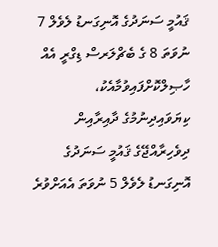ޤައުމީ ސަނަދުގެ އޮނިގަނޑު ލެވެލް 7 ނުވަތަ 8 ގެ ބެޗްލަރސް ޑިގްރީ އެއް ހާޞިލްކޮށްފައިވުމާއެކު، ކިޔަވައިދިނުމުގެ ދާއިރާއިން ދިވެހިރާއްޖޭގެ ޤައުމީ ސަނަދުގެ އޮނިގަނޑު ލެވެލް 5 ނުވަތަ އެއަށްވުރެ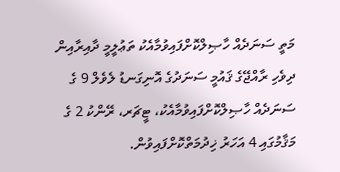މަތީ ސަނަދެއް ހާޞިލްކޮށްފައިވުމާއެކު ތަޢުލީމީ ދާއިރާއިން ދިވެހި ރާއްޖޭގެ ޤައުމީ ސަނަދުގެ އޮނިގަނޑު ލެވެލް 9 ގެ ސަނަދެއް ހާޞިލްކޮށްފައިވުމާއެކު، ޓީޗަރ، ރޭންކު 2 ގެ މަޤާމުގައި 4 އަހަރު ޚިދުމަތްކޮށްފައިވުން.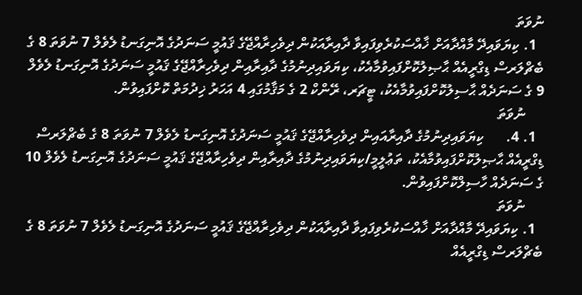ނުވަތަ
  1. ކިޔަވައިދޭ މާއްދާއަށް ޚާއްސަކުރެވިފައިވާ ދާއިރާއަކުން ދިވެހިރާއްޖޭގެ ޤައުމީ ސަނަދުގެ އޮނިގަނޑު ލެވެލް 7 ނުވަތަ 8 ގެ ބެޗްލަރސް ޑިގްރީއެއް ޙާޞިލުކޮށްފައިވުމާއެކު، ކިޔަވައިދިނުމުގެ ދާއިރާއިން ދިވެހިރާއްޖޭގެ ޤައުމީ ސަނަދުގެ އޮނިގަނޑު ލެވެލް 9 ގެ ސަނަދެއް ޙާސިލުކޮށްފައިވުމާއެކު، ޓީޗަރ، ރޭންކް 2 ގެ މަޤާމުގައި 4 އަހަރު ޚިދުމަތް ކޮށްފައިވުން.
     ނުވަތަ
  1. 4.      ކިޔަވައިދިނުމުގެ ދާއިރާއައިން ދިވެހިރާއްޖޭގެ ޤައުމީ ސަނަދުގެ އޮނިގަނޑު ލެވެލް 7 ނުވަތަ 8 ގެ ބެޗްލަރސް ޑިގްރީއެއް ޙާޞިލުކޮށްފައިވުމާއެކު، ތަޢުލީމީ/ކިޔަވައިދިނުމުގެ ދާއިރާއިން ދިވެހިރާއްޖޭގެ ޤައުމީ ސަނަދުގެ އޮނިގަނޑު ލެވެލް 10 ގެ ސަނަދެއް ހާސިލްކޮށްފައިވުން.
     ނުވަތަ
  1. ކިޔަވައިދޭ މާއްދާއަށް ޚާއްސަކުރެވިފައިވާ ދާއިރާއަކުން ދިވެހިރާއްޖޭގެ ޤައުމީ ސަނަދުގެ އޮނިގަނޑު ލެވެލް 7 ނުވަތަ 8 ގެ ބެޗްލަރސް ޑިގްރީއެއް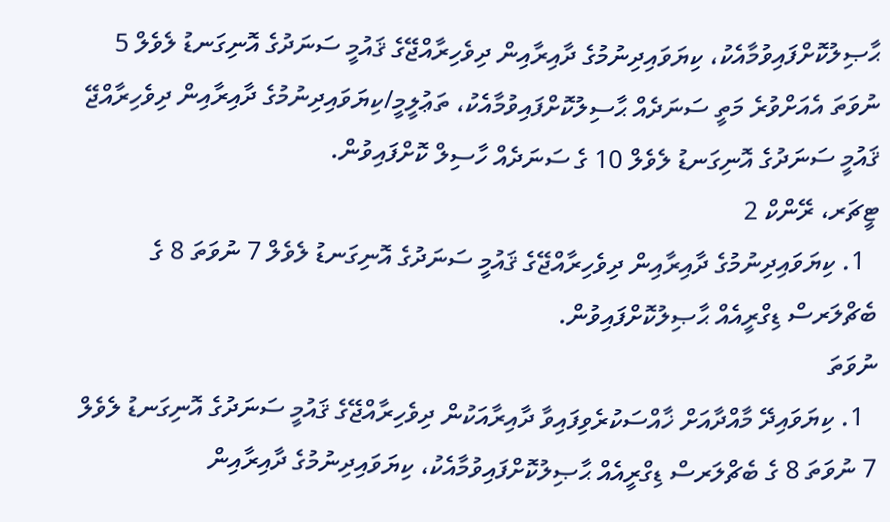ޙާޞިލުކޮށްފައިވުމާއެކު، ކިޔަވައިދިނުމުގެ ދާއިރާއިން ދިވެހިރާއްޖޭގެ ޤައުމީ ސަނަދުގެ އޮނިގަނޑު ލެވެލް 5 ނުވަތަ އެއަށްވުރެ މަތީ ސަނަދެއް ޙާސިލުކޮށްފައިވުމާއެކު، ތަޢުލީމީ/ކިޔަވައިދިނުމުގެ ދާއިރާއިން ދިވެހިރާއްޖޭ ޤައުމީ ސަނަދުގެ އޮނިގަނޑު ލެވެލް 10 ގެ ސަނަދެއް ހާސިލް ކޮށްފައިވުން.
ޓީޗަރ، ރޭންކް 2
  1. ކިޔަވައިދިނުމުގެ ދާއިރާއިން ދިވެހިރާއްޖޭގެ ޤައުމީ ސަނަދުގެ އޮނިގަނޑު ލެވެލް 7 ނުވަތަ 8 ގެ ބެޗްލަރސް ޑިގްރީއެއް ޙާޞިލުކޮށްފައިވުން.
ނުވަތަ
  1. ކިޔަވައިދޭ މާއްދާއަށް ޚާއްސަކުރެވިފައިވާ ދާއިރާއަކުން ދިވެހިރާއްޖޭގެ ޤައުމީ ސަނަދުގެ އޮނިގަނޑު ލެވެލް 7 ނުވަތަ 8 ގެ ބެޗްލަރސް ޑިގްރީއެއް ޙާޞިލުކޮށްފައިވުމާއެކު، ކިޔަވައިދިނުމުގެ ދާއިރާއިން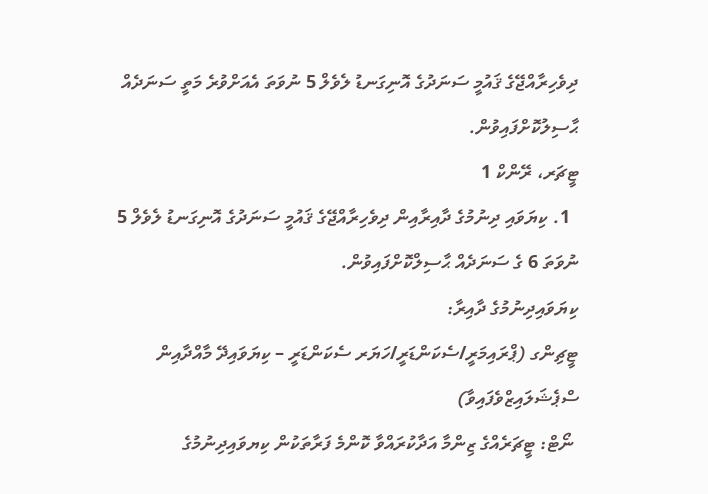ދިވެހިރާއްޖޭގެ ޤައުމީ ސަނަދުގެ އޮނިގަނޑު ލެވެލް 5 ނުވަތަ އެއަށްވުރެ މަތީ ސަނަދެއް ޙާސިލުކޮށްފައިވުން.
ޓީޗަރ، ރޭންކް 1
  1. ކިޔަވައި ދިނުމުގެ ދާއިރާއިން ދިވެހިރާއްޖޭގެ ޤައުމީ ސަނަދުގެ އޮނިގަނޑު ލެވެލް 5 ނުވަތަ 6 ގެ ސަނަދެއް ޙާސިލްކޮށްފައިވުން.
ކިޔަވައިދިނުމުގެ ދާއިރާ:
ޓީޗިންގ (ޕްރައިމަރީ/ސެކަންޑަރީ/ހަޔަރ ސެކަންޑަރީ – ކިޔަވައިދޭ މާއްދާއިން ސްޕެޝަލައިޒްވެފައިވާ)
 ނޯޓް: ޓީޗަރެއްގެ ޒިންމާ އަދާކުރައްވާ ކޮންމެ ފަރާތަކުން ކިޔވައިދިނުމުގެ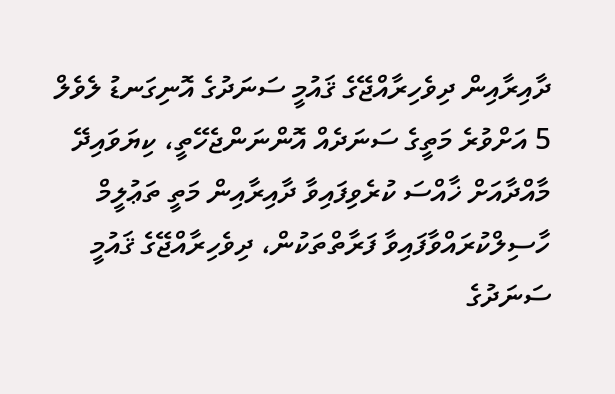ދާއިރާއިން ދިވެހިރާއްޖޭގެ ޤައުމީ ސަނަދުގެ އޮނިގަނޑު ލެވެލް 5 އަށްވުރެ މަތީގެ ސަނަދެއް އޮންނަންޖެހޭތީ، ކިޔަވައިދޭ މާއްދާއަށް ޚާއްސަ ކުރެވިފައިވާ ދާއިރާއިން މަތީ ތަޢުލީމް ހާސިލްކުރައްވާފައިވާ ފަރާތްތަކުން، ދިވެހިރާއްޖޭގެ ޤައުމީ ސަނަދުގެ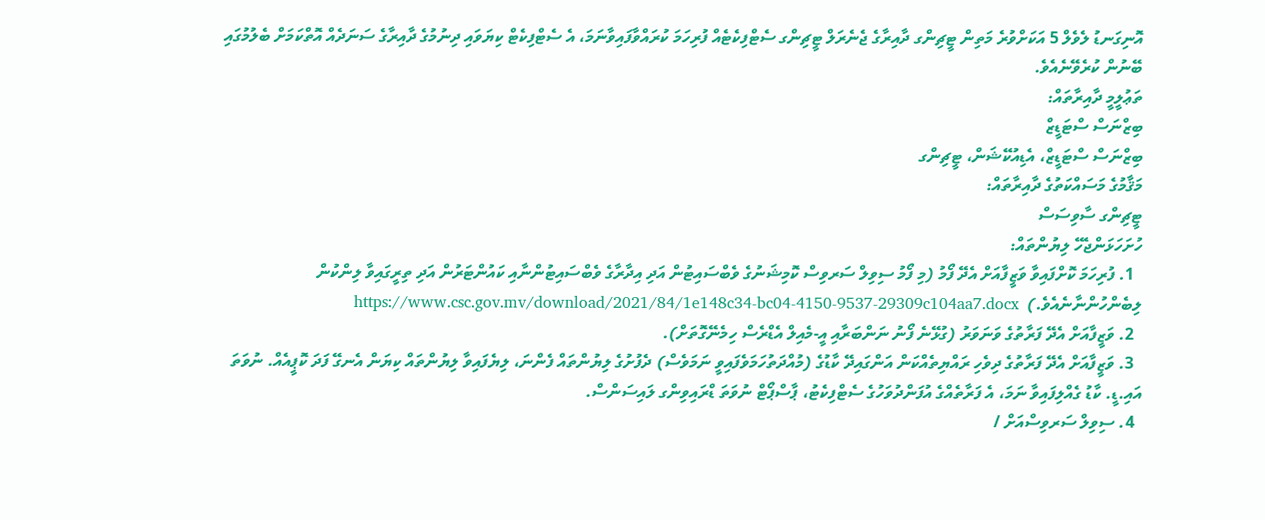އޮނިގަނޑު ލެވެލް 5 އަކަށްވުރެ މަތިން ޓީޗިންގ ދާއިރާގެ ޖެނެރަލް ޓީޗިންގ ސެޓްފިކެޓެއް ފުރިހަމަ ކުރައްވާފައިވާނަމަ، އެ ސެޓްފިކެޓް ކިޔަވައި ދިނުމުގެ ދާއިރާގެ ސަނަދެއް އޮތްކަމަށް ބެލުމުގައި ބޭނުން ކުރެވޭނެއެވެ.
ތަޢުލީމީ ދާއިރާތައް:
ބިޒްނަސް ސްޓަޑީޒް
ބިޒްނަސް ސްޓަޑީޒް، އެޑިއުކޭޝަން، ޓީޗިންގ
މަޤާމުގެ މަސައްކަތުގެ ދާއިރާތައް:
ޓީޗިންގ ސާވިސަސް
ހުށަހަޅަންޖެހޭ ލިޔުންތައް:
  1. ފުރިހަމަ ކޮށްފައިވާ ވަޒީފާއަށް އެދޭ ފޯމު (މި ފޯމު ސިވިލް ސަރވިސް ކޮމިޝަނުގެ ވެބްސައިޓުން އަދި އިދާރާގެ ވެބްސައިޓުންނާއި ކައުންޓަރުން އަދި ތިރީގައިވާ ލިންކުން ލިބެންހުންނާނެއެވެ.)  https://www.csc.gov.mv/download/2021/84/1e148c34-bc04-4150-9537-29309c104aa7.docx
  2. ވަޒީފާއަށް އެދޭ ފަރާތުގެ ވަނަވަރު (ގުޅޭނެ ފޯނު ނަންބަރާއި އީ-މެއިލް އެޑްރެސް ހިމެނޭގޮތަށް).
  3. ވަޒީފާއަށް އެދޭ ފަރާތުގެ ދިވެހި ރައްޔިތެއްކަން އަންގައިދޭ ކާޑުގެ (މުއްދަތުހަމަވެފައިވީ ނަމަވެސް) ދެފުށުގެ ލިޔުންތައް ފެންނަ، ލިޔެފައިވާ ލިޔުންތައް ކިޔަން އެނގޭ ފަދަ ކޮޕީއެއް. ނުވަތަ އައި.ޑީ. ކާޑު ގެއްލިފައިވާ ނަމަ، އެ ފަރާތެއްގެ އުފަންދުވަހުގެ ސެޓްފިކެޓު، ޕާސްޕޯޓް ނުވަތަ ޑްރައިވިންގ ލައިސަންސް.
  4. ސިވިލް ސަރވިސްއަށް /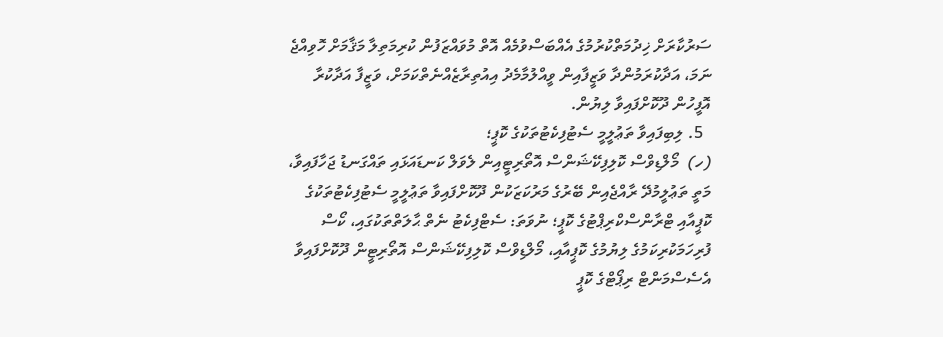ސަރުކާރަށް ޚިދުމަތްކުރުމުގެ އެއްބަސްވުމެއް އޮތް މުވައްޒަފުން ކުރިމަތިލާ މަޤާމަށް ހޮވިއްޖެ ނަމަ، އަދާކުރަމުންދާ ވަޒީފާއިން ވީއްލުމާމެދު އިއުތިރާޒެއްނެތްކަމަށް، ވަޒީފާ އަދާކުރާ އޮފީހުން ދޫކޮށްފައިވާ ލިޔުން.
  5. ލިބިފައިވާ ތަޢުލީމީ ސެޓުފިކެޓުތަކުގެ ކޮޕީ؛
(ހ)  މޯލްޑިވްސް ކޮލިފިކޭޝަންސް އޮތޯރިޓީއިން ލެވަލް ކަނޑައަޅައި ތައްގަނޑު ޖަހާފައިވާ، މަތީ ތަޢުލީމުދޭ ރާއްޖެއިން ބޭރުގެ މަރުކަޒަކުން ދޫކޮށްފައިވާ ތަޢުލީމީ ސެޓުފިކެޓުތަކުގެ ކޮޕީއާއި ޓްރާންސްކްރިޕްޓުގެ ކޮޕީ؛ ނުވަތަ: ސެޓްފިކެޓު ނެތް ޙާލަތްތަކުގައި، ކޯސް ފުރިހަމަކުރިކަމުގެ ލިޔުމުގެ ކޮޕީއާއި، މޯލްޑިވްސް ކޮލިފިކޭޝަންސް އޮތޯރިޓީން ދޫކޮށްފައިވާ އެސެސްމަންޓް ރިޕޯޓްގެ ކޮޕީ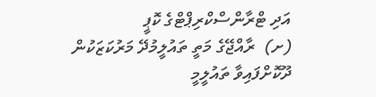އަދި ޓްރާންސްކްރިޕްޓްގެ ކޮޕީ
(ށ)  ރާއްޖޭގެ މަތީ ތައުލީމުދޭ މަރުކަޒަކުން ދޫކޮށްފައިވާ ތައުލީމީ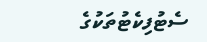ސެޓުފިކެޓުތަކުގެ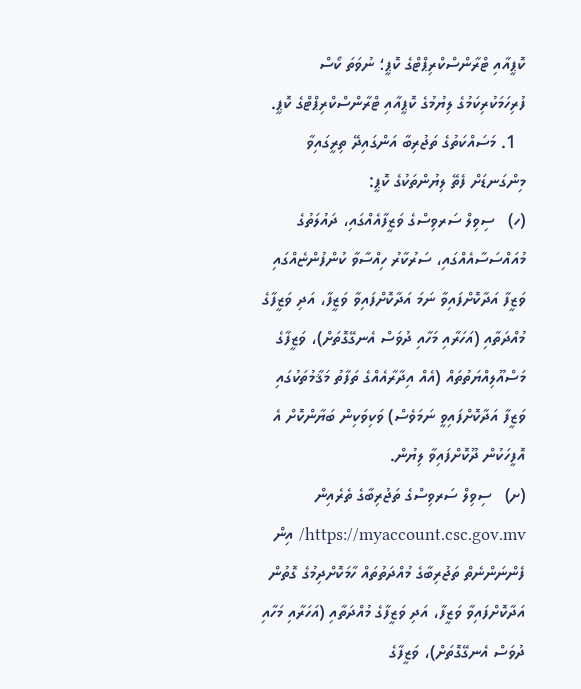ކޮޕީއާއި ޓްރާންސްކްރިޕްޓްގެ ކޮޕީ؛ ނުވަތަ ކޯސް ފުރިހަމަކުރިކަމުގެ ލިޔުމުގެ ކޮޕީއާއި ޓްރާންސްކްރިޕްޓްގެ ކޮޕީ.
  1. މަސައްކަތުގެ ތަޖުރިބާ އަންގައިދޭ ތިރީގައިވާ މިންގަނޑަށް ފެތޭ ލިޔުންތަކުގެ ކޮޕީ:
(ހ)   ސިވިލް ސަރވިސްގެ ވަޒީފާއެއްގައި، ދައުލަތުގެ މުއައްސަސާއެއްގައި، ސަރުކާރު ހިއްސާވާ ކުންފުންޏެއްގައި ވަޒީފާ އަދާކޮށްފައިވާ ނަމަ އަދާކޮށްފައިވާ ވަޒީފާ، އަދި ވަޒީފާގެ މުއްދަތާއި (އަހަރާއި މަހާއި ދުވަސް އެނގޭގޮތަށް)، ވަޒީފާގެ މަސްއޫލިއްޔަތުތައް (އެއް އިދާރާއެއްގެ ތަފާތު މަޤާމުތަކުގައި ވަޒީފާ އަދާކޮށްފައިވީ ނަމަވެސް) ވަކިވަކިން ބަޔާންކޮށް އެ އޮފީހަކުން ދޫކޮށްފައިވާ ލިޔުން.
(ށ)   ސިވިލް ސަރވިސްގެ ތަޖުރިބާގެ ތެރެއިން https://myaccount.csc.gov.mv/ އިން ފެންނަންނެތް ތަޖުރިބާގެ މުއްދަތުތައް ހާމަކޮށްދިމުގެ ގޮތުން އަދާކޮށްފައިވާ ވަޒީފާ، އަދި ވަޒީފާގެ މުއްދަތާއި (އަހަރާއި މަހާއި ދުވަސް އެނގޭގޮތަށް)، ވަޒީފާގެ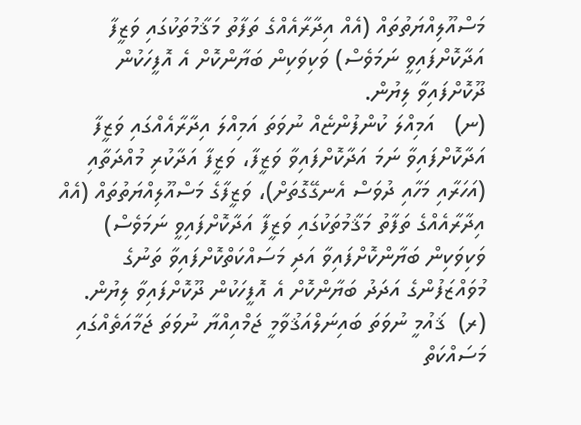މަސްއޫލިއްޔަތުތައް (އެއް އިދާރާއެއްގެ ތަފާތު މަޤާމުތަކުގައި ވަޒީފާ އަދާކޮށްފައިވީ ނަމަވެސް) ވަކިވަކިން ބަޔާންކޮށް އެ އޮފީހަކުން ދޫކޮށްފައިވާ ލިޔުން.
(ނ)   އަމިއްލަ ކުންފުންޏެއް ނުވަތަ އަމިއްލަ އިދާރާއެއްގައި ވަޒީފާ އަދާކޮށްފައިވާ ނަމަ އަދާކޮށްފައިވާ ވަޒީފާ، ވަޒީފާ އަދާކުރި މުއްދަތާއި (އަހަރާއި މަހާއި ދުވަސް އެނގޭގޮތަށް)، ވަޒީފާގެ މަސްއޫލިއްޔަތުތައް (އެއް އިދާރާއެއްގެ ތަފާތު މަޤާމުތަކުގައި ވަޒީފާ އަދާކޮށްފައިވީ ނަމަވެސް) ވަކިވަކިން ބަޔާންކޮށްފައިވާ އަދި މަސައްކަތްކޮށްފައިވާ ތަނުގެ މުވައްޒަފުންގެ އަދަދު ބަޔާންކޮށް އެ އޮފީހަކުން ދޫކޮށްފައިވާ ލިޔުން.
(ރ)  ޤައުމީ ނުވަތަ ބައިނަލްއަޤުވާމީ ޖަމްއިއްޔާ ނުވަތަ ޖަމާއަތެއްގައި މަސައްކަތް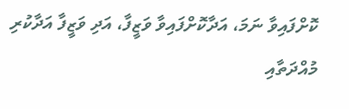ކޮށްފައިވާ ނަމަ، އަދާކޮށްފައިވާ ވަޒީފާ، އަދި ވަޒީފާ އަދާކުރި މުއްދަތާއި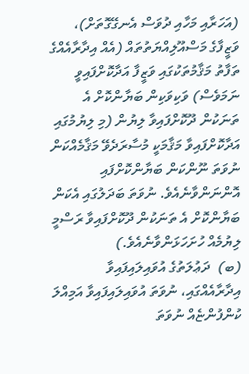(އަހަރާއި މަހާއި ދުވަސް އެނގޭގޮތަށް)، ވަޒީފާގެ މަސްއޫލިއްޔަތުތައް (އެއް އިދާރާއެއްގެ ތަފާތު މަޤާމުތަކުގައި ވަޒީފާ އަދާކޮށްފައިވީ ނަމަވެސް) ވަކިވަކިން ބަޔާންކޮށް އެ ތަނަކުން ދޫކޮށްފައިވާ ލިޔުން (މި ލިޔުމުގައި އަދާކޮށްފައިވާ މަޤާމަކީ މުސާރަދެވޭ މަޤާމެއްކަން ނުވަތަ ނޫންކަން ބަޔާންކޮށްފައި އޮންނަންވާނެއެވެ. ނުވަތަ ބަދަލުގައި އެކަން ބަޔާންކޮށް އެ ތަނަކުން ދޫކޮށްފައިވާ ރަސްމީ ލިޔުމެއް ހުށަހަޅަންވާނެއެވެ.)
(ބ)  ދަޢުލަތުގެ އުވައިލައިފައިވާ އިދާރާއެއްގައި، ނުވަތަ އުވައިލައިފައިވާ އަމިއްލަ ކުންފުންޏެއް ނުވަތަ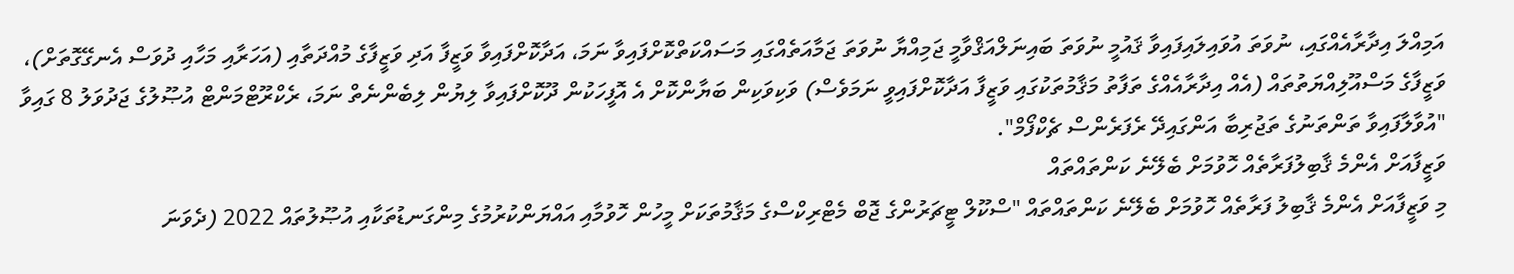އަމިއްލަ އިދާރާއެއްގައި، ނުވަތަ އުވައިލައިފައިވާ ޤައުމީ ނުވަތަ ބައިނަލްއަޤްވާމީ ޖަމިއްޔާ ނުވަތަ ޖަމާއަތެއްގައި މަސައްކަތްކޮށްފައިވާ ނަމަ، އަދާކޮށްފައިވާ ވަޒީފާ އަދި ވަޒީފާގެ މުއްދަތާއި (އަހަރާއި މަހާއި ދުވަސް އެނގޭގޮތަށް)، ވަޒީފާގެ މަސްއޫލިއްޔަތުތައް (އެއް އިދާރާއެއްގެ ތަފާތު މަޤާމުތަކުގައި ވަޒީފާ އަދާކޮށްފައިވީ ނަމަވެސް) ވަކިވަކިން ބަޔާންކޮށް އެ އޮފީހަކުން ދޫކޮށްފައިވާ ލިޔުން ލިބެންނެތް ނަމަ، ރެކްރޫޓްމަންޓް އުޞޫލުގެ ޖަދުވަލު 8 ގައިވާ "އުވާލާފައިވާ ތަންތަނުގެ ތަޖުރިބާ އަންގައިދޭ ރެފަރެންސް ޗެކްފޯމް".
ވަޒީފާއަށް އެންމެ ޤާބިލުފަރާތެއް ހޮވުމަށް ބެލޭނެ ކަންތައްތައް
މި ވަޒީފާއަށް އެންމެ ޤާބިލު ފަރާތެއް ހޮވުމަށް ބެލޭނެ ކަންތައްތައް "ސްކޫލް ޓީޗަރުންގެ ޖޮބް މެޓްރިކްސްގެ މަޤާމުތަކަށް މީހުން ހޮވުމާއި އައްޔަންކުރުމުގެ މިންގަނޑުތަކާއި އުޞޫލުތައް 2022 (ދެވަނަ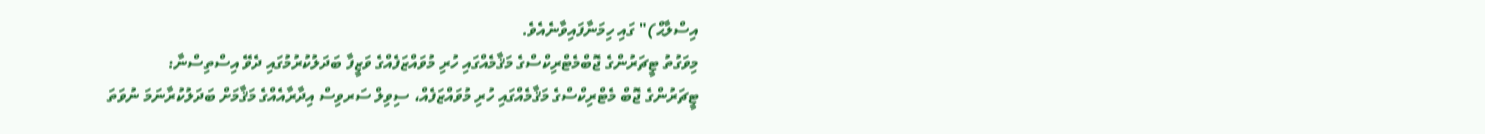އިސްލާޙް)" ގައި ހިމަނާފައިވާނެއެވެ.
މިވަގުތު ޓީޗަރުންގެ ޖޮބްމެޓްރިކްސްގެ މަޤާމެއްގައި ހުރި މުވައްޒަފެއްގެ ވަޒީފާ ބަދަލުކުރުމުގައި ދެވޭ އިސްތިސްނާ:
ޓީޗަރުންގެ ޖޮބް މެޓްރިކްސްގެ މަޤާމެއްގައި ހުރި މުވައްޒަފެއް، ސިވިލް ސަރވިސް އިދާރާއެއްގެ މަޤާމަށް ބަދަލުކުރާނަމަ ނުވަތަ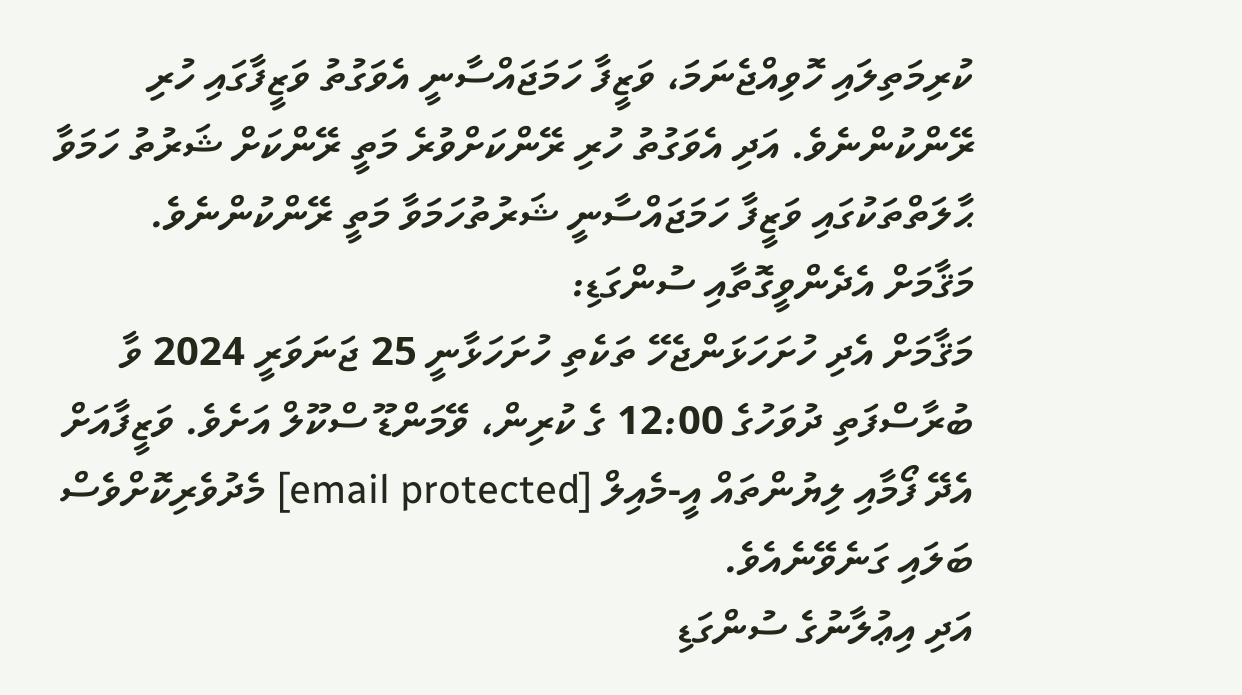ކުރިމަތިލައި ހޮވިއްޖެނަމަ، ވަޒީފާ ހަމަޖައްސާނީ އެވަގުތު ވަޒީފާގައި ހުރި ރޭންކުންނެވެ. އަދި އެވަގުތު ހުރި ރޭންކަށްވުރެ މަތީ ރޭންކަށް ޝަރުތު ހަމަވާ ޙާލަތްތަކުގައި ވަޒީފާ ހަމަޖައްސާނީ ޝަރުތުހަމަވާ މަތީ ރޭންކުންނެވެ.
މަޤާމަށް އެދެންވީގޮތާއި ސުންގަޑި:
މަޤާމަށް އެދި ހުށަހަޅަންޖެހޭ ތަކެތި ހުށަހަޅާނީ 25 ޖަނަވަރީ 2024 ވާ ބުރާސްފަތި ދުވަހުގެ 12:00 ގެ ކުރިން، ވޭމަންޑޫ ސްކޫލް އަށެވެ. ވަޒީފާއަށް އެދޭ ފޯމާއި ލިޔުންތައް އީ-މެއިލް [email protected] މެދުވެރިކޮށްވެސް ބަލައި ގަނެވޭނެއެވެ.
އަދި އިޢުލާނުގެ ސުންގަޑި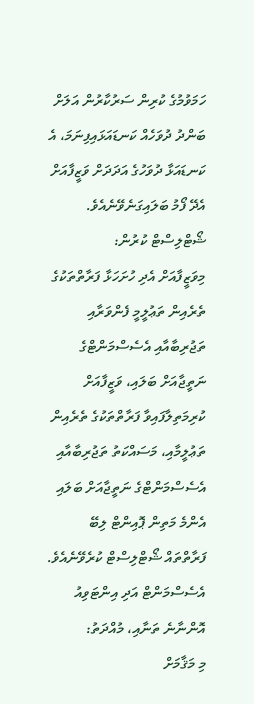ހަމަވުމުގެ ކުރިން ސަރުކާރުން އަލަށް ބަންދު ދުވަހެއް ކަނޑައަޅައިފިނަމަ، އެ ކަނޑައަޅާ ދުވަހުގެ އަދަދަށް ވަޒީފާއަށް އެދޭ ފޯމު ބަލައިގަނެވޭނެއެވެ.
ޝޯޓްލިސްޓް ކުރުން:
މިވަޒީފާއަށް އެދި ހުށަހަޅާ ފަރާތްތަކުގެ ތެރެއިން ތަޢުލީމީ ފެންވަރާއި ތަޖުރިބާއާއި އެސެސްމަންޓްގެ ނަތީޖާއަށް ބަލައި، ވަޒީފާއަށް ކުރިމަތިލާފައިވާ ފަރާތްތަކުގެ ތެރެއިން ތަޢުލީމާއި، މަސައްކަތު ތަޖުރިބާއާއި އެސެސްމަންޓްގެ ނަތީޖާއަށް ބަލައި އެންމެ މަތިން ޕޮއިންޓް ލިބޭ ފަރާތްތައް ޝޯޓްލިސްޓް ކުރެވޭނެއެވެ.
އެސެސްމަންޓް އަދި އިންޓަވިއު އޮންނާނެ ތަނާއި، މުއްދަތު:
މި މަޤާމަށް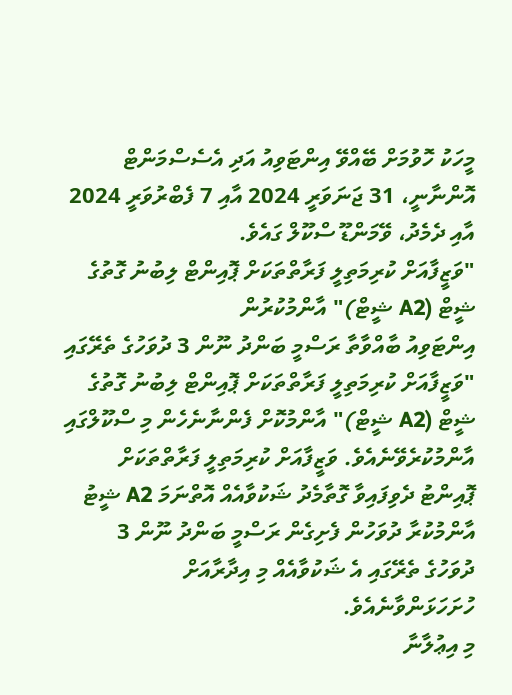މީހަކު ހޮވުމަށް ބޭއްވޭ އިންޓަވިއު އަދި އެސެސްމަންޓް އޮންނާނީ، 31 ޖަނަވަރީ 2024 އާއި 7 ފެބްރުވަރީ 2024  އާއި ދެމެދު، ވޭމަންޑޫ ސްކޫލް ގައެވެ.
"ވަޒީފާއަށް ކުރިމަތިލީ ފަރާތްތަކަށް ޕޮއިންޓް ލިބުނު ގޮތުގެ ޝީޓް (A2 ޝީޓް)" އާންމުކުރުން
އިންޓަވިއު ބާއްވާތާ ރަސްމީ ބަންދު ނޫން 3 ދުވަހުގެ ތެރޭގައި "ވަޒީފާއަށް ކުރިމަތިލީ ފަރާތްތަކަށް ޕޮއިންޓް ލިބުނު ގޮތުގެ ޝީޓް (A2 ޝީޓް)" އާންމުކޮށް ފެންނާނެހެން މި ސްކޫލްގައި އާންމުކުރެވޭނެއެވެ. ވަޒީފާއަށް ކުރިމަތިލީ ފަރާތްތަކަށް ޕޮއިންޓު ދެވިފައިވާ ގޮތާމެދު ޝަކުވާއެއް އޮތްނަމަ A2 ޝީޓު އާންމުކުރާ ދުވަހުން ފެށިގެން ރަސްމީ ބަންދު ނޫން 3 ދުވަހުގެ ތެރޭގައި އެ ޝަކުވާއެއް މި އިދާރާއަށް ހުށަހަޅަންވާނެއެވެ.
މި އިޢުލާނާ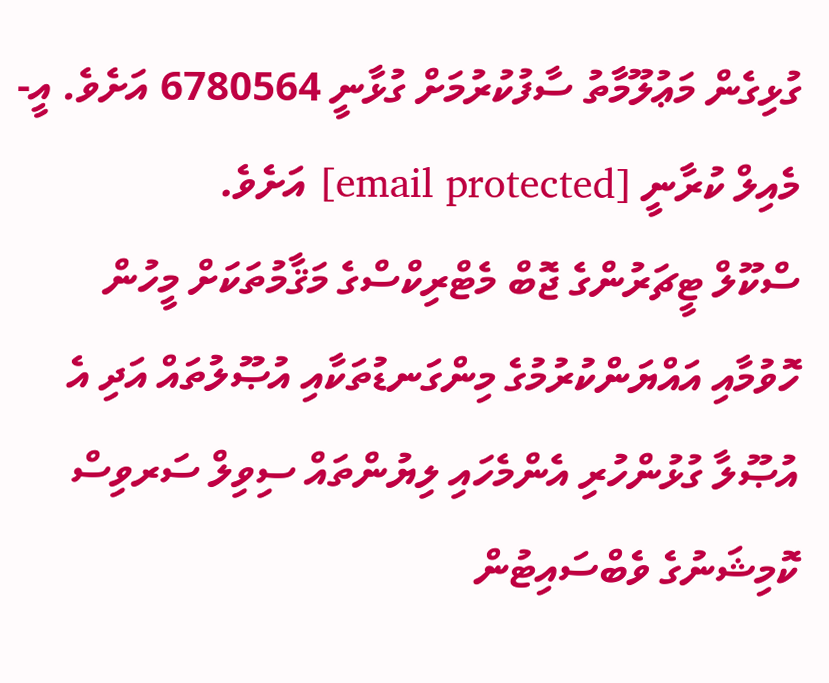ގުޅިގެން މަޢުލޫމާތު ސާފުކުރުމަށް ގުޅާނީ 6780564 އަށެވެ. އީ-މެއިލް ކުރާނީ [email protected] އަށެވެ.
ސްކޫލް ޓީޗަރުންގެ ޖޮބް މެޓްރިކްސްގެ މަޤާމުތަކަށް މީހުން ހޮވުމާއި އައްޔަންކުރުމުގެ މިންގަނޑުތަކާއި އުޞޫލުތައް އަދި އެ އުޞޫލާ ގުޅުންހުރި އެންމެހައި ލިޔުންތައް ސިވިލް ސަރވިސް ކޮމިޝަނުގެ ވެބްސައިޓުން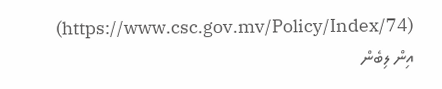(https://www.csc.gov.mv/Policy/Index/74) އިން ލިބެން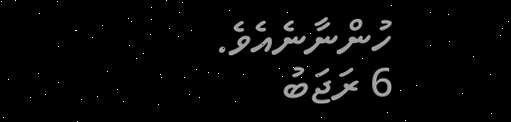ހުންނާނެއެވެ.
6 ރަޖަބު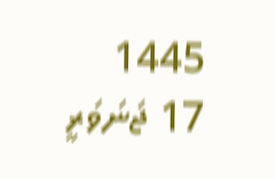1445
17 ޖަނަވަރީ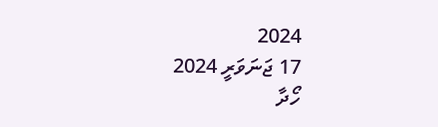2024
17 ޖަނަވަރީ 2024
ހޯދާ